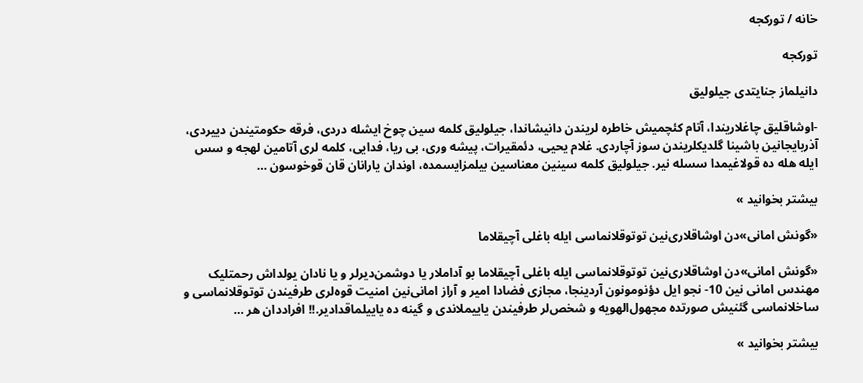خانه / تورکجه

تورکجه

دانیلماز جنایتدی جیلولیق

-اوشاقلیق چاغلاریندا، آتام کئچمیش خاطره لریندن دانیشاندا، جیلولیق کلمه سین چوخ ایشله دردی، فرقه‌ حکومتیندن دییردی، آذربایجانین‌ باشینا گلدیکلریندن سوز آچاردی. غلام یحیی، دئمقیرات، پیشه وری، بی ریا، فدایی، کلمه لری آتامین لهجه و سس ایله هله ده قولاغیمدا سسله نیر. جیلولیق کلمه سینین معناسین بیلمزایسمده، اوندان یارانان قا‌ن قوخوسون …

بیشتر بخوانید »

«گونش امانی»دن اوشاقلاری‌نین توتوقلانماسی ایله باغلی آچیقلاما

«گونش امانی»دن اوشاقلاری‌نین توتوقلانماسی ایله باغلی آچیقلاما بو آداملار یا دوشمن‌دیرلر و یا نادان یولداش رحمتلیک مهندس امانی‌ نین 10- نجو ایل دؤنومونون آردینجا، مجازی فضادا امیر و آراز امانی‌نین امنیت قوه‌لری طرفیندن توتوقلانماسی و ساخلانماسی گئنیش صورتده مجهول‌الهویه و شخص‌لر طرفیندن یاییملاندی و گینه ده یاییلماقدادیر.!! افراددان هر …

بیشتر بخوانید »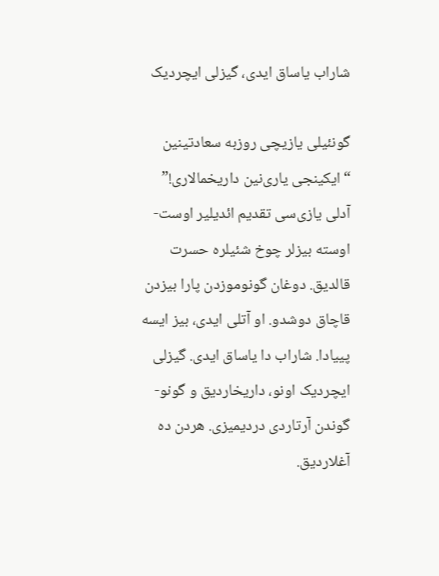شاراب یاساق ایدی، گیزلی ایچردیک

گونئیلی یازیچی روزبه سعادتینین “ایکینجی یاری‌نین داریخمالاری!” آدلی یازی‌سی تقدیم ائدیلیر اوست-اوسته بیزلر چوخ شئیلره حسرت قالدیق. دوغان گونوموزدن پارا بیزدن قاچاق‌ دوشدو. او آتلی ایدی، بیز ایسه پییادا. شاراب دا یاساق ایدی. گیزلی ایچردیک اونو، داریخاردیق و گونو-گوندن آرتاردی دردیمیزی. هردن ده آغلاردیق.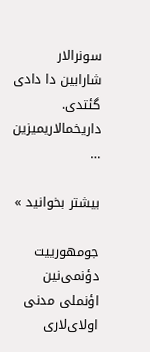سونرالار شارابین دا دادی گئتدی. داریخمالاریمیزین …

بیشتر بخوانید »

جومهورییت دؤنمی‌نین اؤنملی مدنی اولا‌ی‌لاری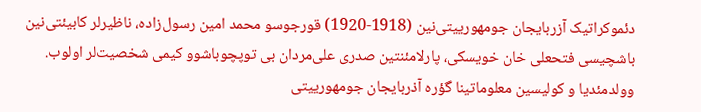دئموکراتیک آزربایجان جومهورییتی‌نین (1918-1920) قورجوسو محمد امین رسول‌زاده، ناظیرلر کابیئتی‌نین باشچیسی فتحعلی خان خویسکی، پارلامئنتین صدری علی‌مردان بی توپچوباشوو کیمی شخصیت‌لر اولوب. وولدمئدیا و کولیسین معلوماتینا گؤره آذربایجان جومهورییتی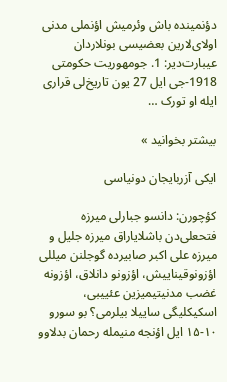دؤنمینده باش وئرمیش اؤنملی مدنی اولای‌لارین بعضیسی بونلاردان عیبارت‌دیر: 1. جومهوریت حکومتی 1918-جی ایل 27 یون تاریخ‌لی قراری ایله او تورک …

بیشتر بخوانید »

ایکی آزربایجان دونیاسی

کؤچورن: دانسو جبارلی میرزه فتحعلی‌دن باشلایاراق میرزه جلیل و میرزه علی اکبر صابیرده گوجلنن میللی اؤزونوقیناییش، اؤزونو دانلاق، اؤزونه غضب مدنیتیمیزین عئییبی، اسکیکلیگی ساییلا بیلرمی؟ بو سورو ۱۰-۱۵ ایل اؤنجه منیمله رحمان بدلاوو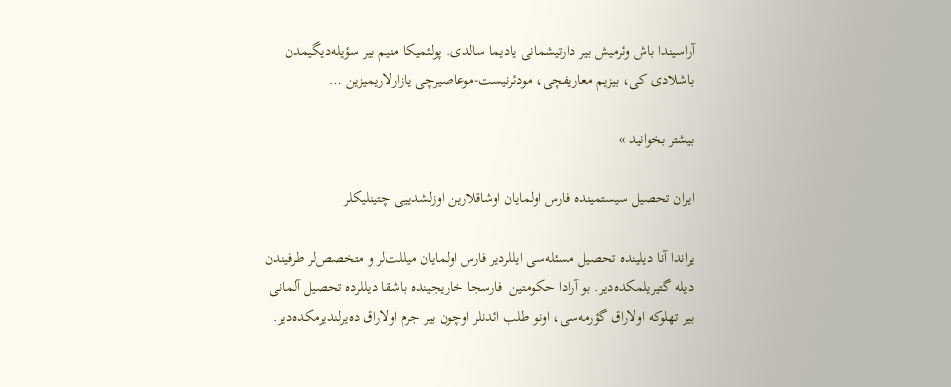آراسیندا باش وئرمیش بیر دارتیشمانی یادیما سالدی. پولئمیکا منیم بیر سؤیله‌دیگیمدن باشلادی کی، بیزیم معاریفچی، مودئرنیست-موعاصیرچی یازارلاریمیزین …

بیشتر بخوانید »

ایران تحصیل سیستمینده فارس اولمایان اوشاقلارین اوزلشدییی چتینلیکلر

یراندا آنا دیلینده تحصیل مسئله‌سی ایللردیر فارس اولمایان میللت‌لر و متخصص‌لر طرفیندن دیله گتیریلمکده‌دیر. بو آرادا حکومتین  فارسجا خاریجینده باشقا دیللرده تحصیل آلمانی بیر تهلوکه اولاراق گؤرمه‌سی، اونو طلب ائدنلر اوچون بیر جرم اولاراق ده‌یرلندیرمکده‌دیر.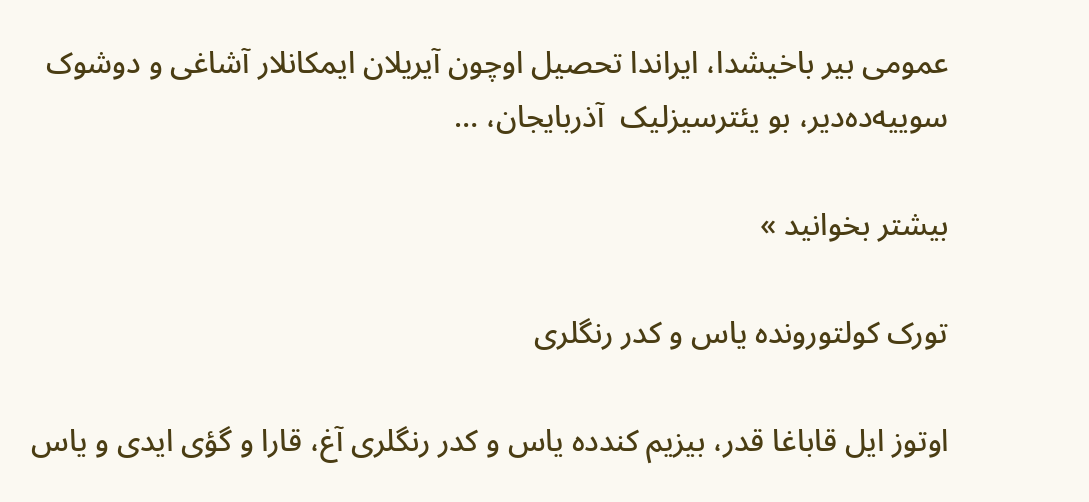عمومی بیر باخیشدا، ایراندا تحصیل اوچون آیریلان ایمکانلار آشاغی و دوشوک سوییه‌ده‌دیر، بو یئترسیزلیک  آذربایجان، …

بیشتر بخوانید »

تورک کولتورونده یاس و کدر رنگلری

اوتوز ایل قاباغا قدر، بیزیم کندده یاس و کدر رنگلری آغ، قارا و گؤی ایدی و یاس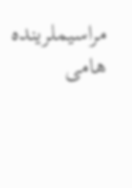مراسیملرینده هامی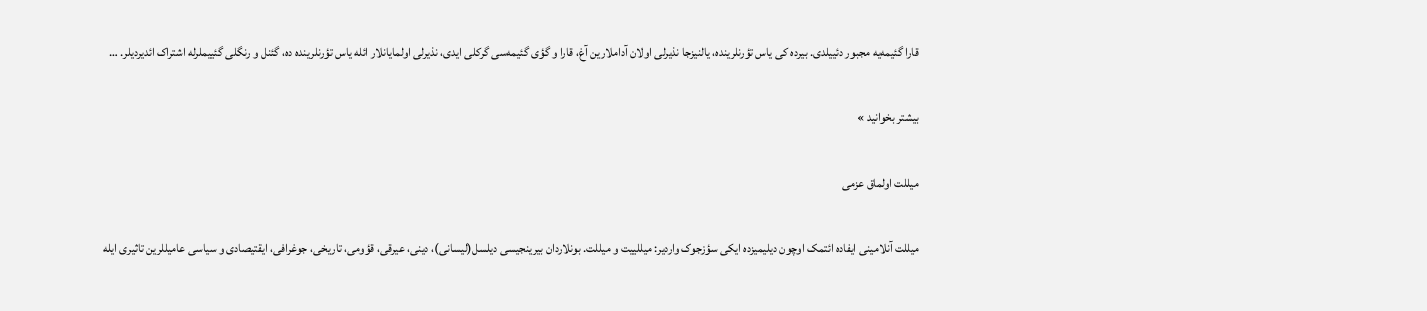قارا گئیمه‌یه مجبور دئییلدی. بیرده کی یاس تؤرنلرینده، یالنیزجا نذیرلی اولان آداملارین آغ، قارا و گؤی گئیمه‌سی گرکلی ایدی، نذیرلی اولمایانلار ائله یاس تؤرنلرینده ده، گئنل و رنگلی گئییملرله اشتراک ائدیردیلر. …

بیشتر بخوانید »

میللت اولماق عزمی

میللت آنلامینی ایفاده ائتمک اوچون دیلیمیزده ایکی سؤزجوک واردیر: میللییت و میللت. بونلاردان بیرینجیسی دیلسل(لیسانی)، دینی، عیرقی، قؤومی، تاریخی، جوغرافی، ایقتیصادی و سیاسی عامیللرین تاثیری ایله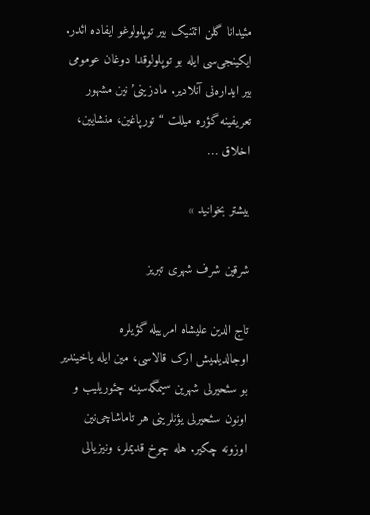مئیدانا گلن ائتنیک بیر توپلولوغو ایفاده ائدر. ایکینجی‌سی ایله بو توپلولوقدا دوغان عومومی بیر ایداره‌نی آنلادیر. مادزینی’نین مشهور تعریفینه گؤره میللت “تورپاغین، منشایین، اخلاق …

بیشتر بخوانید »

شرقین شرف شهری تبریز

تاج الدین علیشاه امرییله گؤیلره اوجالدیلمیش ارک قالاسی، مین ایله یاخیندیر بو سئحیرلی شهرین سیمگه‌سینه چئوریلیب و اونون سئحیرلی یؤنلرینی هر تاماشاچی‌نین اوزونه چکیر. هله چوخ قدیملر، ونیزیالی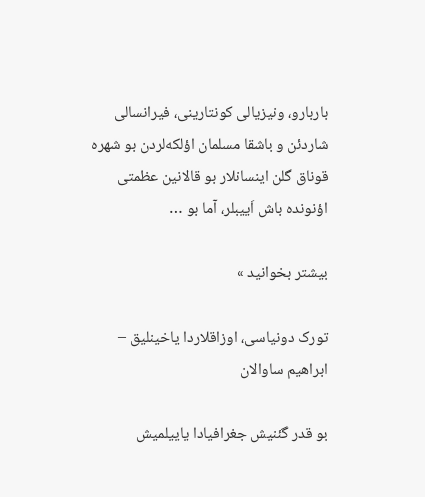باربارو، ونیزیالی کونتارینی، فیرانسالی شاردئن و باشقا مسلمان اؤلکه‌لردن بو شهره قوناق گلن اینسانلار بو قالانین عظمتی اؤنونده باش اَییبلر، آما بو …

بیشتر بخوانید »

تورک دونیاسی، اوزاقلاردا یاخینلیق – ابراهیم ساوالان

بو قدر گئنیش جغرافیادا یاییلمیش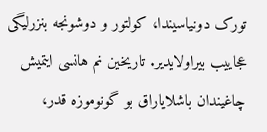تورک دونیاسیندا، کولتور و دوشونجه بنزرلیگی عجاییب بیراولایدیر. تاریخین نم هانسی ایتمیش چاغیندان باشلایاراق بو گونوموزه قدر،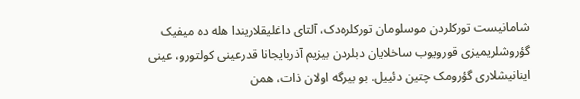شامانیست تورکلردن موسلومان تورکلره‌دک، آلتای داغلیقلاریندا هله ده میفیک گؤروشلریمیزی قورویوب ساخلایان دبلردن بیزیم آذربایجانا قدرعینی کولتورو، عینی اینانیشلاری گؤرومک چتین دئییل. بو بیرگه اولان ذات، همن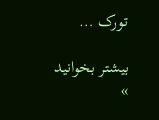تورک …

بیشتر بخوانید »